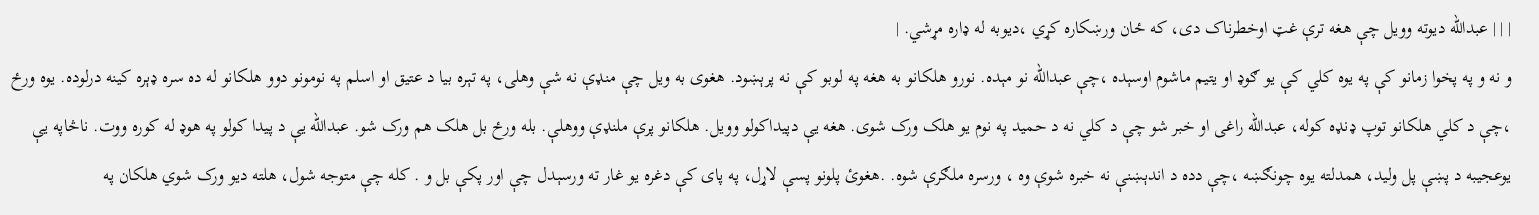| | | عبدالله ديوته وويل چې هغه ترې غټ اوخطرناک دی، که ځان ورښکاره کړي ،ديوبه له ډاره مړشي. |
و نه و په پخوا زمانو کې په يوه کلي کې يو ګوډ او يتيم ماشوم اوسېده ،چې عبدالله نو مېده. نورو هلکانو به هغه په لوبو کې نه پرېښود. هغوی به ويل چې منډې نه شې وهلی، په تېره بيا د عتيق او اسلم په نومونو دوو هلکانو له ده سره ډېره کينه درلوده. يوه ورځ ،چې د کلي هلکانو توپ ډنډه کوله، عبدالله راغی او خبر شو چې د کلي نه د حميد په نوم يو هلک ورک شوی. هغه يې دپيداکولو وويل. هلکانو پرې ملنډې ووهلې. بله ورځ بل هلک هم ورک شو. عبدالله يې د پيدا کولو په هوډ له کوره ووت. ناڅاپه يې يوعجيبه د پښې پل وليد، همدلته يوه چونګښه ،چې دده د اندېښنې نه خبره شوې وه ، ورسره ملګرې شوه. .هغوئ پلونو پسې لاړل، په پای کې دغره يو غار ته ورسېدل چې اور پکې بل و . کله چې متوجه شول، هلته ديو ورک شوي هلکان په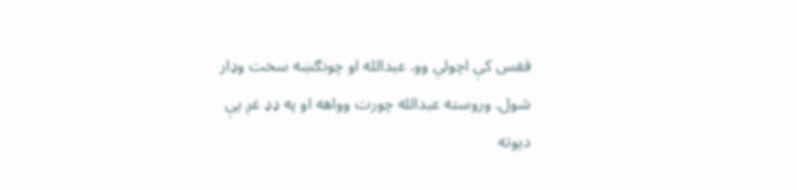قفس کې اچولي وو. عبدالله او چونګښه سخت وډار شول. وروسته عبدالله چورت وواهه او په ډډ غږ يې ديوته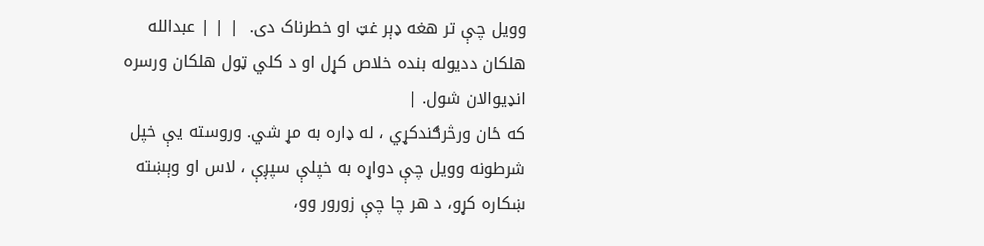وويل چې تر هغه ډېر غټ او خطرناک دی.  | | | عبدالله هلکان دديوله بنده خلاص کړل او د کلي ټول هلکان ورسره انډيوالان شول. |
که ځان ورڅرګندکړي ، له ډاره به مړ شي. وروسته يې خپل شرطونه وويل چې دواړه به خپلې سپږې ، لاس او وېښته ښکاره کړو، د هر چا چې زورور وو،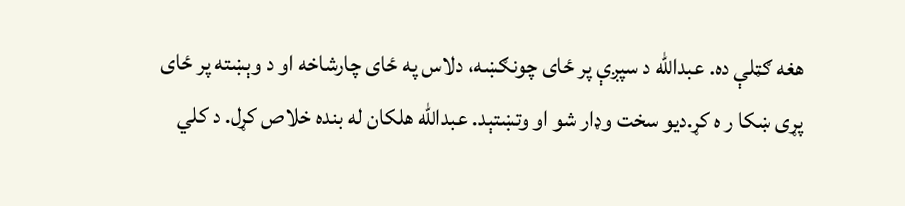هغه ګټلې ده. عبدالله د سپږې پر ځای چونګښه، دلاس په ځای چارشاخه او د وېښته پر ځای پړی ښکا ر ه کړ.ديو سخت وډار شو او وتښتېد. عبدالله هلکان له بنده خلاص کړل. د کلي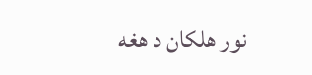نور هلکان د هغه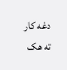دغه کار ته هک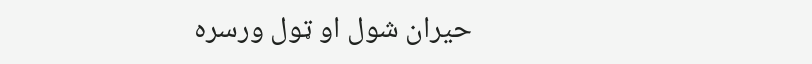حيران شول او ټول ورسره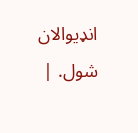انډيوالان شول. |